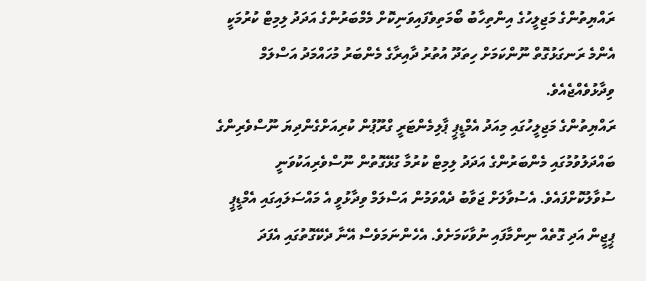ރައްޔިތުންގެ މަޖިލީހުގެ އިންތިހާބު ބޯމަތިވެފައިވަނިކޮށް މެމްބަރުންގެ އަދަދު ލިމިޓް ކުރުމަކީ އެންމެ ރަނގަޅުގޮތް ނޫންކަމަށް ހިތަދޫ އުތުރު ދާއިރާގެ މެންބަރު މުހައްމަދު އަސްލަމް ވިދާޅުވެއްޖެއެވެ.
ރައްޔިތުންގެ މަޖިލީހުގައި މިއަދު އެމްޑީޕީ ޕާލިމެންޓަރީ ގްރޫޕުން ކުރިއަށްގެންދިޔަ ނޫސްވެރިންގެ ބައްދަލުވުމުގައި މެންބަރުންގެ އަދަދު ލިމިޓް ކުރުމާ ގުޅޭގޮތުން ނޫސްވެރިއަކުވަނީ ސުވާލުކޮށްފައެވެ. އެސުވާލަށް ޖަވާބު ދެއްވަމުން އަސްލަމް ވިދާޅުވީ އެ މައްސަލައިގައި އެމްޑީޕީ ޕީޖީން އަދި ގޮތެއް ނިންމާފައި ނުވާކަމަށެވެ. އެހެންނަމަވެސް އޭނާ ދެކޭގޮތުގައި އެފަދަ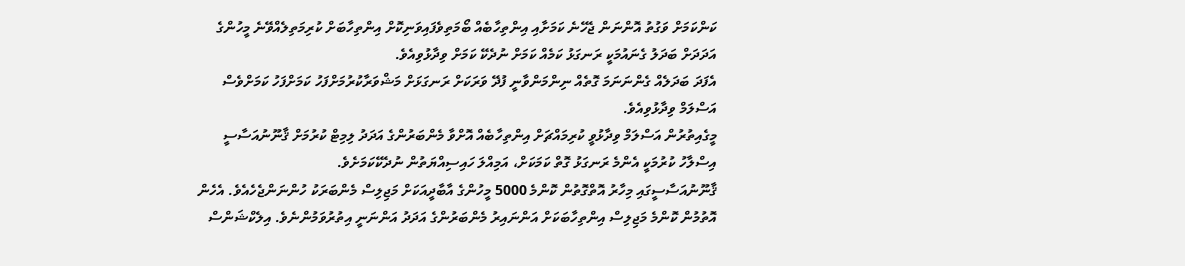ކަންކަމަށް ވަގުތު އޮންނަން ޖެހޭނެ ކަމަށާއި އިންތިހާބެއް ބޯމަތިވެފައިވަނިކޮށް އިންތިހާބަށް ކުރިމަތިލެއްވޭނެ މީހުންގެ އަދަދަށް ބަދަލު ގެނައުމަކީ ރަނގަޅު ކަމެއް ކަމަށް ނުދެކޭ ކަމަށް ވިދާޅުވިއެވެ.
އެފަދަ ބަދަލެއް ގެންނަނަމަ ގޮތެއް ނިންމަންވާނީ ފުދޭ ވަރަކަށް ރަނގަޅަށް މަޝްވަރާކުރުމަށްފަހު ކަމަށްފަހު ކަމަށްވެސް އަސްލަމް ވިދާޅުވިއެވެ.
މީގެއިތުރުން އަސްލަމް ވިދާޅުވީ ކުރިމައްޗަށް އިންތިހާބެއް އޮށްވާ މެންބަރުންގެ އަދަދު ލިމިޓް ކުރުމަށް ޤާނޫނުއަސާސީ އިސްލާހު ކުރުމަކީ އެންމެ ރަނގަޅު ގޮތް ކަމަކަށް، އަމިއްލަ ހައިސިއްޔަތުން ނުދެކޭކަމަށެވެ.
ޤާނޫނުއަސާސީގައި މިހާރު އޮތްގޮތުން ކޮންމެ 5000 މީހުންގެ އާބާދީއަކަށް މަޖިލިސް މެންބަރަކު ހުންނަންޖެހެއެވެ. އެހެން އޮތުމުން ކޮންމެ މަޖިލިސް އިންތިހާބަކަށް އަންނައިރު މެންބަރުންގެ އަދަދު އަންނަނީ އިތުރުވަމުންނެވެ. އިލެކްޝަންސް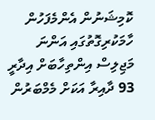ކޮމިޝަނުން އެންމެފަހުން ހާމަކުރިގޮތުގައި އަންނަ މަޖިލިސް އިންތިހާބަށް އިދާރީ 93 ދާއިރާ އަކަށް މެމްބަރުން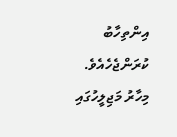އިންތިހާބު ކުރަންޖެހެއެވެ. މިހާރު މަޖިލީހުގައި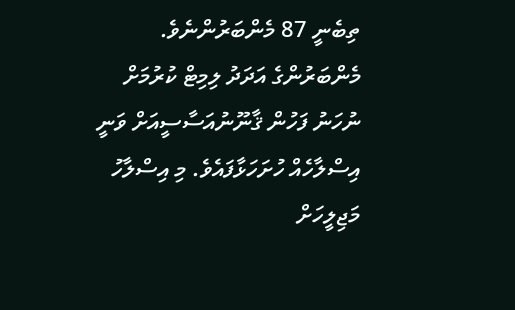ތިބެނީ 87 މެންބަރުންނެވެ.
މެންބަރުންގެ އަދަދު ލިމިޓް ކުރުމަށް ނުހަނު ފަހުން ޤާނޫނުއަސާސީއަށް ވަނީ އިސްލާހެއް ހުށަހަޅާފައެވެ. މި އިސްލާހު މަޖިލީހަށް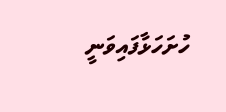ހުށަހަޅާފައިވަނީ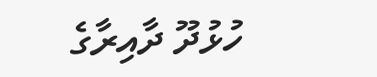ހުޅުދޫ ދާއިރާގެ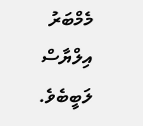މެމްބަރު އިލްޔާސް ލަބީބެވެ.